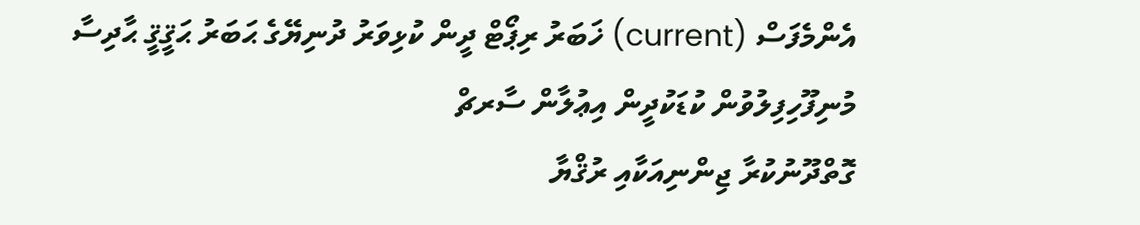އެންމެފަސް (current) ޚަބަރު ރިޕޯޓް ދީން ކުޅިވަރު ދުނިޔޭގެ ޙަބަރު ޙަޤީޤީ ޙާދިސާ މުނިފޫހިފިލުވުން ކުޑަކުދީން އިޢުލާން ސާރޗް
ގޮތްދޫނުކުރާ ޖިންނިއަކާއި ރުޤްޔާ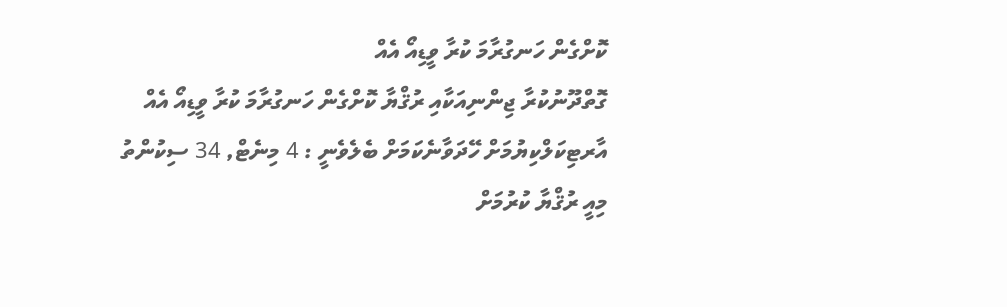ކޮށްގެން ހަނގުރާމަ ކުރާ ވީޑިއޯ އެއް
ގޮތްދޫނުކުރާ ޖިންނިއަކާއި ރުޤްޔާ ކޮށްގެން ހަނގުރާމަ ކުރާ ވީޑިއޯ އެއް
އާރޓިކަލްކިޔުމަށް ހޭދަވާނެކަމަށް ބެލެވެނީ : 4 މިނެޓް, 34 ސިކުންތު
މިއީ ރުޤްޔާ ކުރުމަށް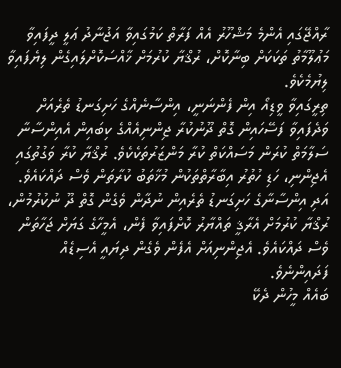ރާއްޖޭގައި އެންމެ މަޝްހޫރު އެއް ފަރާތް ކަމުގައިވާ އަޖުނާދު ޢަލީ ދީފައިވާ މަޢުލޫމާތު ތަކަކަށް ބިނާކޮށް، ރުޤްޔާ ކުރުމަށް ޚާއްސަކޮށްލައިގެން ލިޔެފައިވާ ލިޔުމެކެވެ.
ތިރީގައިވާ ވީޑިއޯ އިން ފެންނަނީ، އިންސާނެއްގެ ހަށިގަނޑު ތެރެއަށް ވަދެފައިވާ ފަސޭހައިން ގޮތް ދޫނުކުރާ ޖިންނިއެއްގެ ކިބައިން އެއިންސާނާ ސަލާމަތް ކުރަން މަސައްކަތް ކުރާ މަންޒަރުތަކެކެވެ. ރުޤްޔާ ކުރާ ވަގުތުގައި އެޖިންނި، ހަޑި ހުތުރު އިބާރާތްތަކުން މުޚާތަބު ކުރާތަން ވެސް ދައްކައެވެ. އަދި އިންސާނާގެ ހަށިގަނޑު ތެރެއިން ނުދާން ވެގެން ގޮތް ދޫ ނުކުރުމުން، ރުޤްޔާ ކުރުމަށް އެރާޤީ ތައްޔާރު ކޮށްފައިވާ ފެން، އެމީހާގެ ގަޔަށް ޖަހާތަން ވެސް ދައްކައެވެ. އެޖިންނިއަށް އެފެން ވެގެން ދިޔައީ އެސިޑެއް ފަދައިންނެވެ.
ބައެއް މީހުން ދެކޭ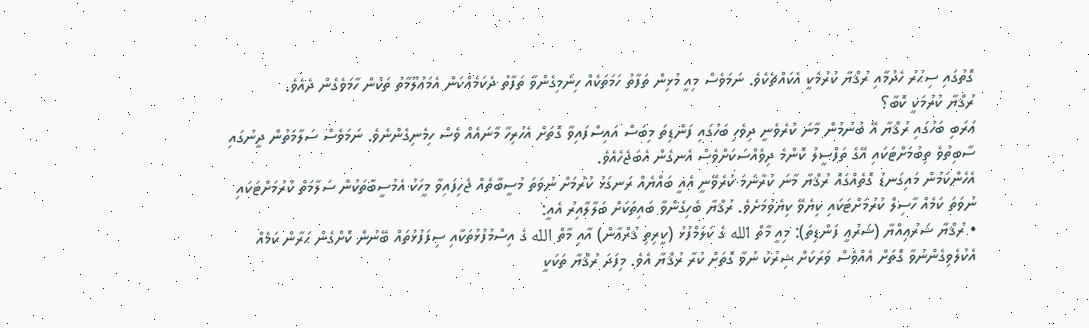ގޮތުގައި ސިޙުރު ހެދުމާއި ރުޤްޔާ ކުރުމަކީ އެކައްޗެކެވެ. ނަމަވެސް މިއީ މުޅިން ތަފާތު ހަމަތަކެއް ހިނެމިގެންވާ ތަފާތު ދެކަމެއްކަން އެމަޢުލޫމާތު ތަކުން ހާމަވެގެން ދެއެވެ.
ރުޤްޔާ ކުރުމަކީ ކޮބާ؟
ޢަރަބި ބަހުގައި ރުޤްޔާ އޭ ބުނުމުން މާނަ ކުރެވެނީ ދިވެހި ބަހުގައި ފަންޑިތަ މިބަސް އައިސްފައިވާ ގޮތަށް އެހުރިހާ މާނައެއް ވެސް ހިމެނިގެންނެވެ. ނަމަވެސް ސަލާމަތުން ދީނުގައި ސާބިތުވެ ތިބުމަށްޓަކައި އޭގެ ތަފްސީލު ކޮންމެ ދިވެއްސަކަށްވެސް އެނގެން އެބަޖެހެއެވެ.
އެހެންކަމުން މައިގަނޑު ގޮތެއްގައޮ ރުޤްޔާ މާނަ ކުރާނަމަ ކުރެވޭނީ އެއީ ބައްޔެއް ރަނގަޅު ކުރުމަށް ނުވަތަ މުސީބާތެއް ޖެހިފައިވާ މީހަކު އެމުސީބާތަކުން ސަލާމަތް ކުރުމަށްޓަކައި ނުވަތަ ކަމެއް ހާސިލް ކުރުމަށްޓަކައި ކިޔެވޭ ކިޔެވުމަށެވެ. ރުޤްޔާ ބެހިގެންވާ ބައިތަކަށް ބަލާލާއިރު އެއީ:
• ރުޤްޔާ ޝަރުޢިއްޔާ (ޝަރުޢީ ފަންޑިތަ): މިއީ މާތް الله ގެ ކަލަމްފުޅު (ކީރިތި ޤުރްޢާން) އާއި މާތް الله ގެ އިސްމުފުޅުތަކާއި ސިފަފުޅުތައް ބޭނުން ކޮށްގެން ޙަރާން ކަމެއް އެކުލެވިގެންނުވާ ގޮތަށް އެއްވެސް ވަރަކަށް ޝިރުކު ނުވާ ގޮތަށް ކުރާ ރުޤްޔާ އެވެ. މިފަދަ ރުޤްޔާ ތަކަކީ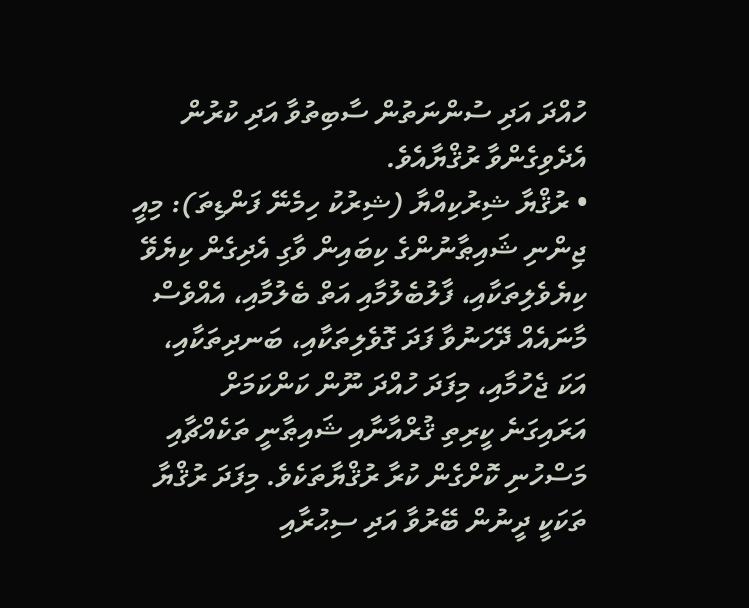ހުއްދަ އަދި ސުންނަތުން ސާބިތުވާ އަދި ކުރުން އެދެވިގެންވާ ރުޤްޔާއެވެ.
• ރުޤްޔާ ޝިރުކިއްޔާ (ޝިރުކު ހިމެނޭ ފަންޑިތަ): މިއީ ޖިންނި ޝައިޠާނުންގެ ކިބައިން ވާގި އެދިގެން ކިޔެވޭ ކިޔެވެލިތަކާއި، ފާލުބެލުމާއި އަތް ބެލުމާއި، އެއްވެސް މާނައެއް ދޭހަނުވާ ފަދަ ގޮވެލިތަކާއި، ބަނދިތަކާއި، އަކަ ޖެހުމާއި، މިފަދަ ހުއްދަ ނޫން ކަންކަމަށް އަރައިގަނެ ކީރިތި ޤުރްއާނާއި ޝައިޠާނީ ތަކެއްޗާއި މަސްހުނި ކޮށްގެން ކުރާ ރުޤްޔާތަކެވެ. މިފަދަ ރުޤްޔާ ތަކަކީ ދީނުން ބޭރުވާ އަދި ސިޙުރާއި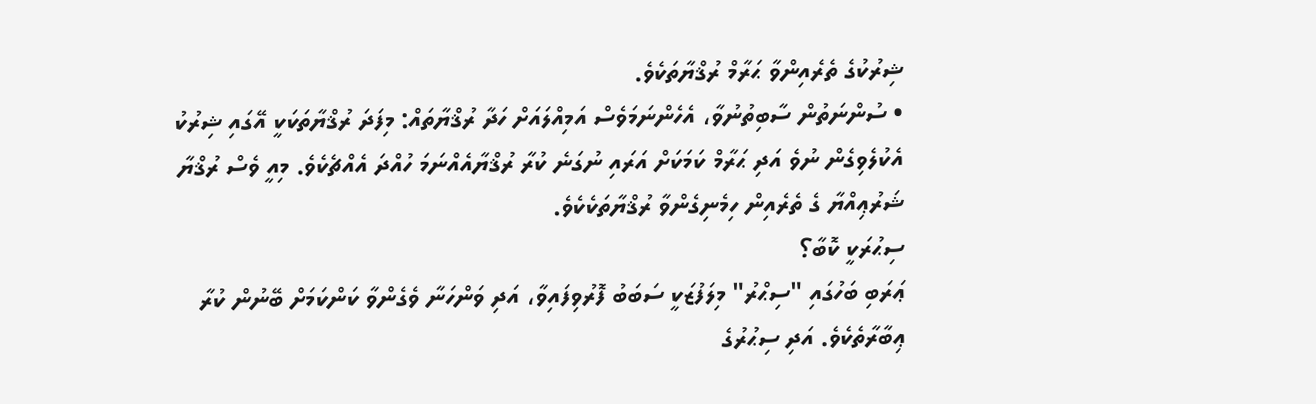ޝިރުކުގެ ތެރެއިންވާ ޙަރާމް ރުޤްޔާތަކެވެ.
• ސުންނަތުން ސާބިތުނުވާ، އެހެންނަމަވެސް އަމިއްލައަށް ހަދާ ރުޤްޔާތައް: މިފަދަ ރުޤްޔާތަކަކީ އޭގައި ޝިރުކު އެކުލެވިގެން ނުވެ އަދި ޙަރާމް ކަމަކަށް އަރައި ނުގަނެ ކުރާ ރުޤްޔާއެއްނަމަ ހުއްދަ އެއްޗެކެވެ. މިއީ ވެސް ރުޤްޔާ ޝަރުޢިއްޔާ ގެ ތެރެއިން ހިމެނިގެންވާ ރުޤްޔާތަކެކެވެ.
ސިޙުރަކީ ކޮބާ؟
ޢަރަބި ބަހުގައި "ސިޙްރު" މިލަފުޒަކީ ސަބަބު ފޮރުވިފައިވާ، އަދި ވަންހަނާ ވެގެންވާ ކަންކަމަށް ބޭނުން ކުރާ ޢިބާރާތެކެވެ. އަދި ސިޙުރުގެ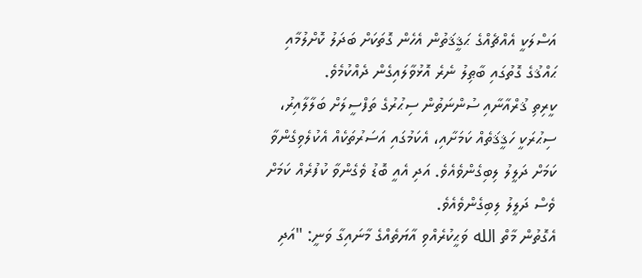އަސްލަކީ އެއްޗެއްގެ ޙަޤީޤަތުން އެހެން ގޮތަކަށް ބަދަލު ކޮށްލުމާއި ޙައްޤުގެ ގޮތުގައި ބާޠިލު ނެރެ އޮޅުވާލައިގެން ދެއްކުމެވެ.
ކީރިތި ޤުރްއާނާއި ސުންނަތުން ސިޙުރުގެ ތަފްސީލަށް ބަލާލާއިރު، ސިޙުރަކީ ހަޤީޤަތެއް ކަމަށާއި، އެކަމުގައި އަސަރުތަކެއް އެކުލެވިގެންވާ ކަމަށް ދަލީލު ލިބިގެންވެއެވެ. އަދި އެއީ ބޮޑު ވެގެންވާ ކުފުރެއް ކަމަށް ވެސް ދަލީލު ލިބިގެންވެއެވެ.
އެގޮތުން މާތް الله ވަޙީކުރެއްވި އާޔަތެއްގެ މާނައިގާ ވަނީ: "އަދި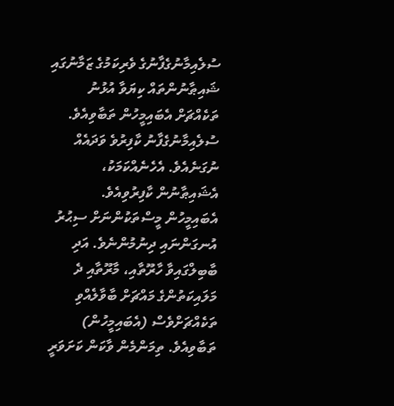ސުލެއިމާނުގެފާނުގެ ވެރިކަމުގެ ޒަމާނުގައި ޝައިޠާނުންތައް ކިޔަވާ އުޅުނު ތަކެއްޗަށް އެބައިމީހުން ތަބާވިއެވެ. ސުލެއިމާނުގެފާނު ކާފިރުވެ ވަދައެއް ނުގަނެއެވެ. އެހެނެއްކަމަކު، އެޝައިޠާނުން ކާފިރުވިއެވެ. އެބައިމީހުން މީސްތަކުންނަށް ސިޙުރު އުނގަންނައި ދިނުމުންނެވެ. އަދި ބާބިލްގައިވާ ހާރޫތާއި، މާރޫތާއި ދެ މަލައިކަތުންގެ މައްޗަށް ބާވާލެއްވި ތަކެއްޗަށްވެސް (އެބައިމީހުން) ތަބާވިއެވެ. ތިމަންމެން ވާކަން ކަށަވަރީ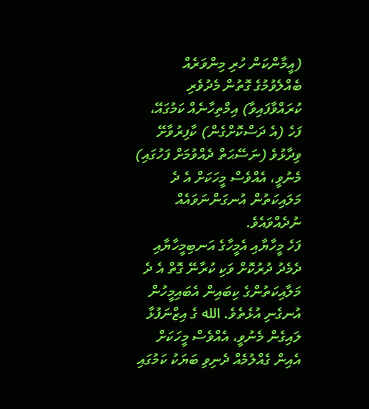(އީމާންކަން ހުރި މިންވަރެއް ބެއްލެވުމުގެ ގޮތުން މެދުވެރި ކުރައްވާފައިވާ) އިމްތިހާނެއް ކަމުގައޭ، ފަހެ (އެ ދަސްކޮށްގެން) ކާފިރުވާށޭ ވިދާޅުވެ (ނަސޭޙަތް ދެއްވުމަށް ފަހުގައި) މެނުވީ، އެއްވެސް މީހަކަށް އެ ދެ މަލައިކަތުން އުނގަންނަވައެއް ނުދެއްވައެވެ.
ފަހެ މީހާޔާއި އެމީހާގެ އަނބިމީހާޔާއި ދެމެދު ދުރުކޮށް ވަކި ކުރާނޭ ގޮތް އެ ދެ މަލާއިކަތުންގެ ކިބައިން އެބައިމީހުން އުނގެނި އުޅެތެވެ. الله ގެ އިޒްނަފުޅާ ލައިގެން މެނުވީ، އެއްވެސް މީހަކަށް އެއިން ގެއްލުމެއް ދެނިވި ބަޔަކު ކަމުގައި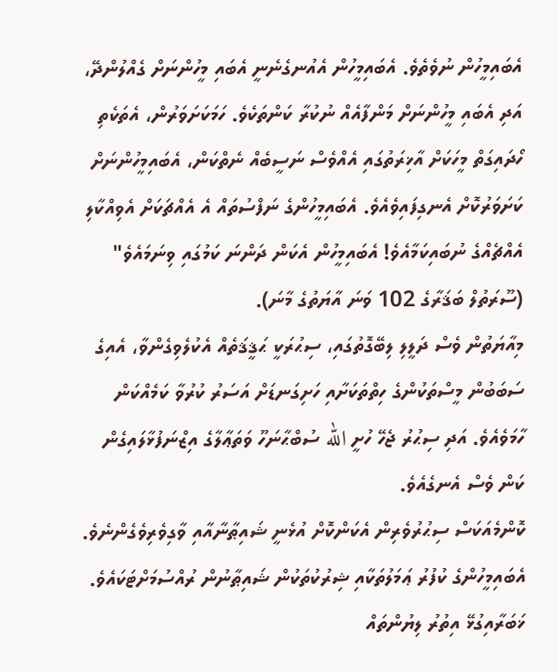އެބައިމީހުން ނުވެތެވެ. އެބައިމީހުން އެއުނގެނެނީ އެބައި މީހުންނަށް ގެއްލުންދޭ، އަދި އެބައި މީހުންނަށް މަންފާއެއް ނުކުރާ ކަންތަކެވެ. ހަމަކަށަވަރުން، އެތަކެތި ހޯދައިގަތް މީހަކަށް އާޚިރަތުގައި އެއްވެސް ނަސީބެއް ނެތްކަން، އެބައިމީހުންނަށް ކަށަވަރުކޮށް އެނގިފައިވެއެވެ. އެބައިމީހުންގެ ނަފްސުތައް އެ އެއްޗަކަށް އެވިއްކާލި އެއްޗެއްގެ ނުބައިކަމާއެވެ! އެބައިމީހުން އެކަން ދަންނަ ކަމުގައި ވިނަމައެވެ" (ސޫރަތުލް ބަޤަރާގެ 102 ވަނަ އާޔަތުގެ މާނަ).
މިއާޔަތުން ވެސް ދަލީލި ލިބޭގޮތުގައި، ސިޙުރަކީ ޙަޤީޤަތެއް އެކުލެވިގެންވާ، އެއިގެ ސަބަބުން މީސްތަކުންގެ ހިތްތަކަށާއި ހަށިގަނޑަށް އަސަރު ކުރުވާ ކަމެއްކަން ހާމަވެއެވެ. އަދި ސިޙުރު ޖެހޭ ހުށީ الله ސުބްޙާނަހޫ ވަތަޢާލާގެ އިޒްނަފުޅާލައިގެން ކަން ވެސް އެނގެއެވެ.
ކޮންމެއަކަސް ސިޙުރުވެރިން އެކަންކޮށް އުޅެނީ ޝައިޠާނާއާއި ވާގިވެރިވެގެންނެވެ. އެބައިމީހުންގެ ކުފުރު ޢަމަލުތަކާއި ޝިރުކުތަކުން ޝައިޠާނުން ރުއްސުމަށްޓަކައެވެ.
ޚަބަރާއިގުޅޭ އިތުރު ލިޔުންތައް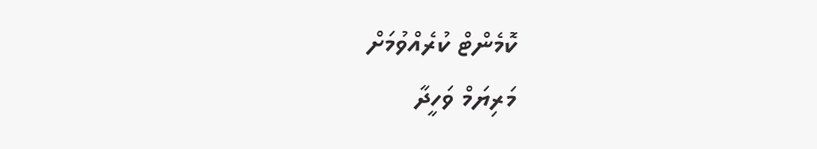ކޮމެންޓް ކުރެއްވުމަށް
މަރިޔަމް ވަހީދާ